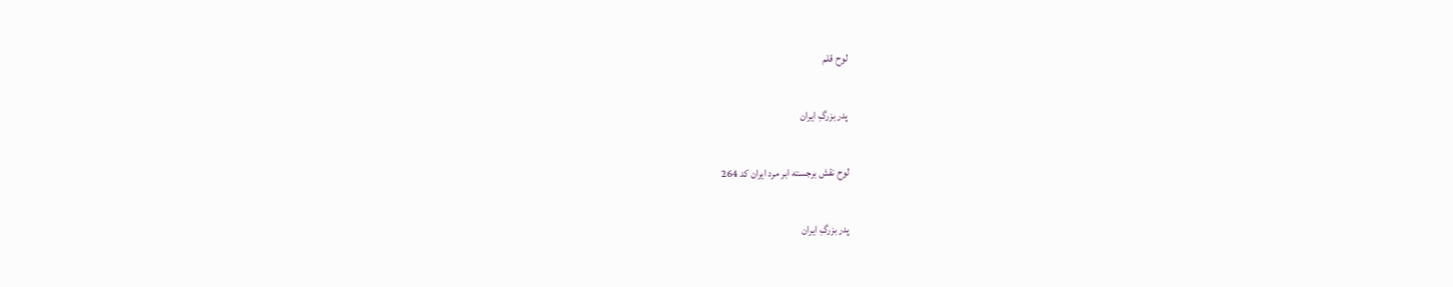لوح قلم

پدر بزرگِ ایران

لوح نقش برجسته ابر مرد ایران کد 264

پدر بزرگِ ایران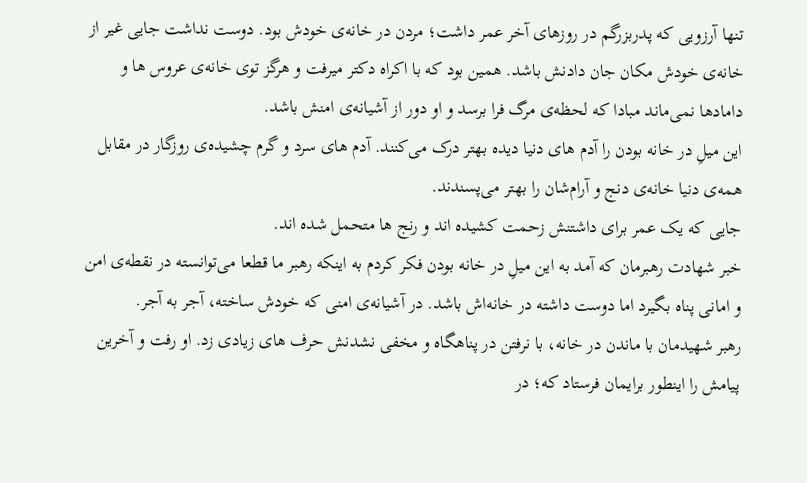تنها آرزویی که پدربزرگم در روزهای آخر عمر داشت؛ مردن در خانه‌ی خودش بود. دوست نداشت جایی غیر از خانه‌ی خودش مکان جان دادنش باشد. همین بود که با اکراه دکتر میرفت و هرگز توی خانه‌ی عروس ها و دامادها نمی‌ماند مبادا که لحظه‌ی مرگ فرا برسد و او دور از آشیانه‌ی امنش باشد.
این میلِ در خانه‌ بودن را آدم های دنیا دیده بهتر درک می‌کنند. آدم های سرد و گرم چشیده‌ی روزگار در مقابل همه‌ی دنیا خانه‌ی دنج و آرام‌شان را بهتر می‌پسندند.
جایی که یک عمر برای داشتنش زحمت کشیده اند و رنج ها متحمل شده اند.
خبر شهادت رهبرمان که آمد به این میلِ در خانه بودن فکر کردم به اینکه رهبر ما قطعا می‌توانسته در نقطه‌ی امن و امانی پناه بگیرد اما دوست داشته در خانه‌‌اش باشد. در آشیانه‌ی امنی که خودش ساخته، آجر به آجر.
رهبر شهیدمان با ماندن در خانه‌‌، با نرفتن در پناهگاه و مخفی نشدنش حرف های زیادی زد. او رفت و آخرین پیامش را اینطور برایمان فرستاد که؛ در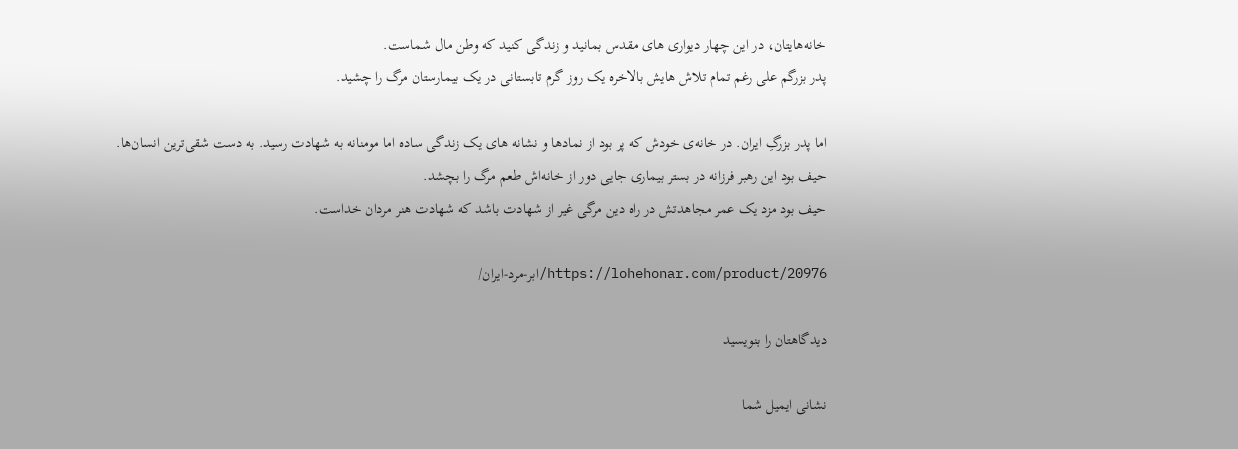خانه‌هایتان، در این چهار دیواری های مقدس بمانید و زندگی کنید که وطن مال شماست.
پدر بزرگم علی رغم تمام تلاش هایش بالاخره یک روز گرم تابستانی در یک بیمارستان مرگ را چشید.

اما پدر بزرگِ ایران. در خانه‌ی خودش که پر بود از نمادها و نشانه های یک زندگی ساده اما مومنانه به شهادت رسید. به دست شقی‌ترین انسان‌ها.
حیف بود این رهبر فرزانه در بستر بیماری جایی دور از خانه‌‌اش طعم مرگ را بچشد.
حیف بود مزد یک عمر مجاهدتش در راه دین مرگی غیر از شهادت باشد که شهادت هنر مردان خداست.

https://lohehonar.com/product/20976/ابر-مرد-ایران/

دیدگاهتان را بنویسید

نشانی ایمیل شما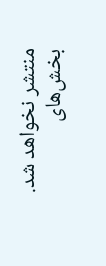منتشر نخواهد شد. بخش‌های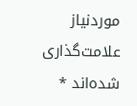موردنیاز علامت‌گذاری شده‌اند *